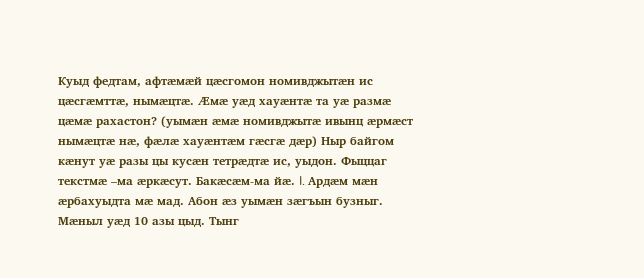Куыд федтам, афтæмæй цæсгомон номивджытæн ис цæсгæмттæ, нымæцтæ. Æмæ уæд хауæнтæ та уæ размæ цæмæ рахастон? (уымæн æмæ номивджытæ ивынц æрмæст нымæцтæ нæ, фæлæ хауæнтæм гæсгæ дæр) Ныр байгом кæнут уæ разы цы кусæн тетрæдтæ ис, уыдон. Фыццаг текстмæ –ма æркæсут. Бакæсæм-ма йæ. I. Ардæм мæн æрбахуыдта мæ мад. Абон æз уымæн зæгъын бузныг. Мæныл уæд 10 азы цыд. Тынг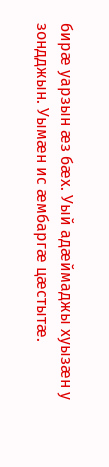бирæ уарзын æз бæх. Уый адæймаджы хуызæн у зондджын. Уымæн ис æмбаргæ цæстытæ.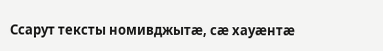Ссарут тексты номивджытæ, сæ хауæнтæ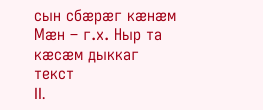сын сбæрæг кæнæм Мæн – г.х. Ныр та кæсæм дыккаг текст
II.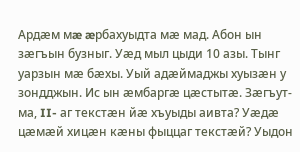Ардæм мæ æрбахуыдта мæ мад. Абон ын зæгъын бузныг. Уæд мыл цыди 10 азы. Тынг уарзын мæ бæхы. Уый адæймаджы хуызæн у зондджын. Ис ын æмбаргæ цæстытæ. Зæгъут-ма, II- аг текстæн йæ хъуыды аивта? Уæдæ цæмæй хицæн кæны фыццаг текстæй? Уыдон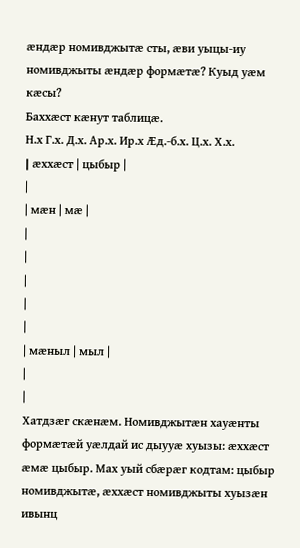æндæр номивджытæ сты, æви уыцы-иу номивджыты æндæр формæтæ? Куыд уæм кæсы?
Баххæст кæнут таблицæ.
Н.х Г.х. Д.х. Ар.х. Ир.х Æд.-б.х. Ц.х. Х.х.
| æххæст | цыбыр |
|
| мæн | мæ |
|
|
|
|
|
| мæныл | мыл |
|
|
Хатдзæг скæнæм. Номивджытæн хауæнты формæтæй уæлдай ис дыууæ хуызы: æххæст æмæ цыбыр. Мах уый сбæрæг кодтам: цыбыр номивджытæ, æххæст номивджыты хуызæн ивынц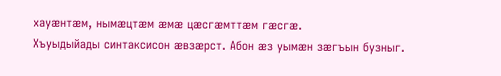хауæнтæм, нымæцтæм æмæ цæсгæмттæм гæсгæ.
Хъуыдыйады синтаксисон æвзæрст. Абон æз уымæн зæгъын бузныг.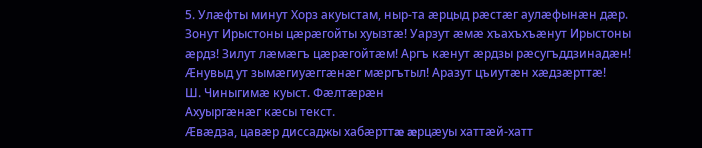5. Улæфты минут Хорз акуыстам, ныр-та æрцыд рæстæг аулæфынæн дæр. Зонут Ирыстоны цæрæгойты хуызтæ! Уарзут æмæ хъахъхъæнут Ирыстоны æрдз! Зилут лæмæгъ цæрæгойтæм! Аргъ кæнут æрдзы рæсугъддзинадæн! Æнувыд ут зымæгиуæггæнæг мæргътыл! Аразут цъиутæн хæдзæрттæ!
Ш. Чиныгимæ куыст. Фæлтæрæн
Ахуыргæнæг кæсы текст.
Æвæдза, цавæр диссаджы хабæрттæ æрцæуы хаттæй-хатт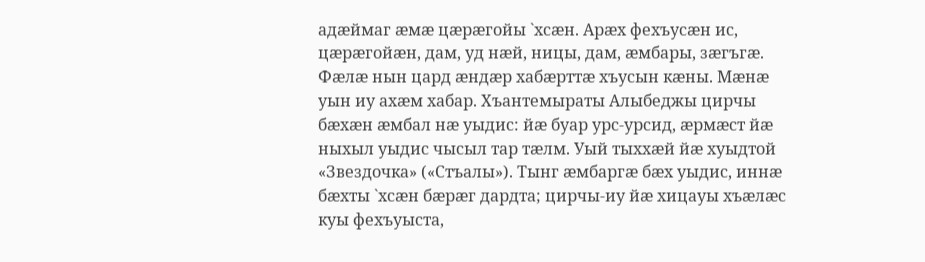адæймаг æмæ цæрæгойы `хсæн. Арæх фехъусæн ис, цæрæгойæн, дам, уд нæй, ницы, дам, æмбары, зæгъгæ. Фæлæ нын цард æндæр хабæрттæ хъусын кæны. Мæнæ уын иу ахæм хабар. Хъантемыраты Алыбеджы цирчы бæхæн æмбал нæ уыдис: йæ буар урс-урсид, æрмæст йæ ныхыл уыдис чысыл тар тæлм. Уый тыххæй йæ хуыдтой «Звездочка» («Стъалы»). Тынг æмбаргæ бæх уыдис, иннæ бæхты `хсæн бæрæг дардта; цирчы-иу йæ хицауы хъæлæс куы фехъуыста,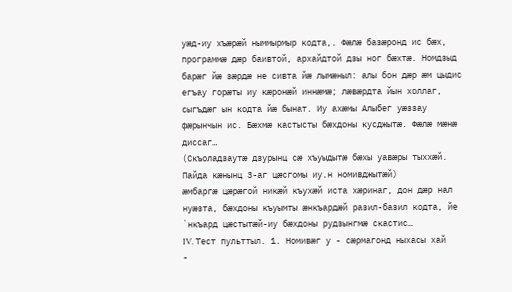уæд-иу хъæрæй ныммырмыр кодта,. Фæлæ базæронд ис бæх, программæ дæр баивтой, архайдтой дзы ног бæхтæ. Номдзыд барæг йæ зæрдæ не сивта йæ лымæныл: алы бон дæр æм цыдис егъау горæты иу кæронæй иннæмæ; лæвæрдта йын холлаг, сыгъдæг ын кодта йæ бынат. Иу ахæмы Алыбег уæззау фæрынчын ис. Бæхмæ кастысты бæхдоны кусджытæ. Фæлæ мæнæ диссаг…
(Скъоладзаутæ дзурынц сæ хъуыдытæ бæхы уавæры тыххæй. Пайда кæнынц 3-аг цæсгомы иу.н номивджытæй)
æмбаргæ цæрæгой никæй къухæй иста хæринаг, дон дæр нал нуæзта, бæхдоны къуымты æнкъардæй разил-базил кодта, йе `нкъард цæстытæй-иу бæхдоны рудзынгмæ скастис…
IV. Тест пульттыл. 1. Номивæг у - сæрмагонд ныхасы хай
-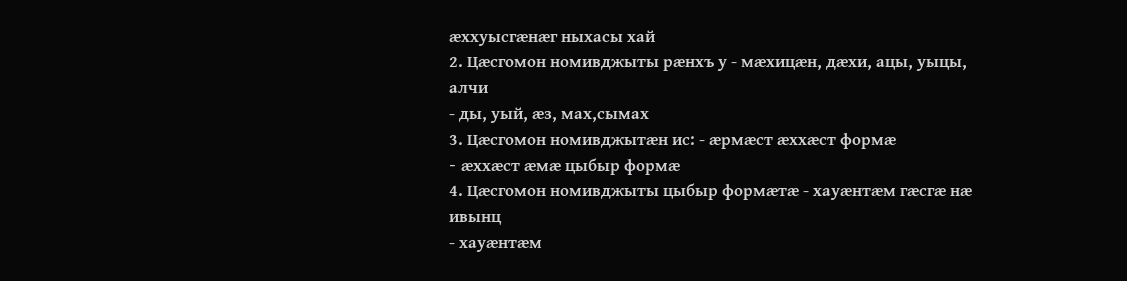æххуысгæнæг ныхасы хай
2. Цæсгомон номивджыты рæнхъ у - мæхицæн, дæхи, ацы, уыцы, алчи
- ды, уый, æз, мах,сымах
3. Цæсгомон номивджытæн ис: - æрмæст æххæст формæ
- æххæст æмæ цыбыр формæ
4. Цæсгомон номивджыты цыбыр формæтæ - хауæнтæм гæсгæ нæ ивынц
- хауæнтæм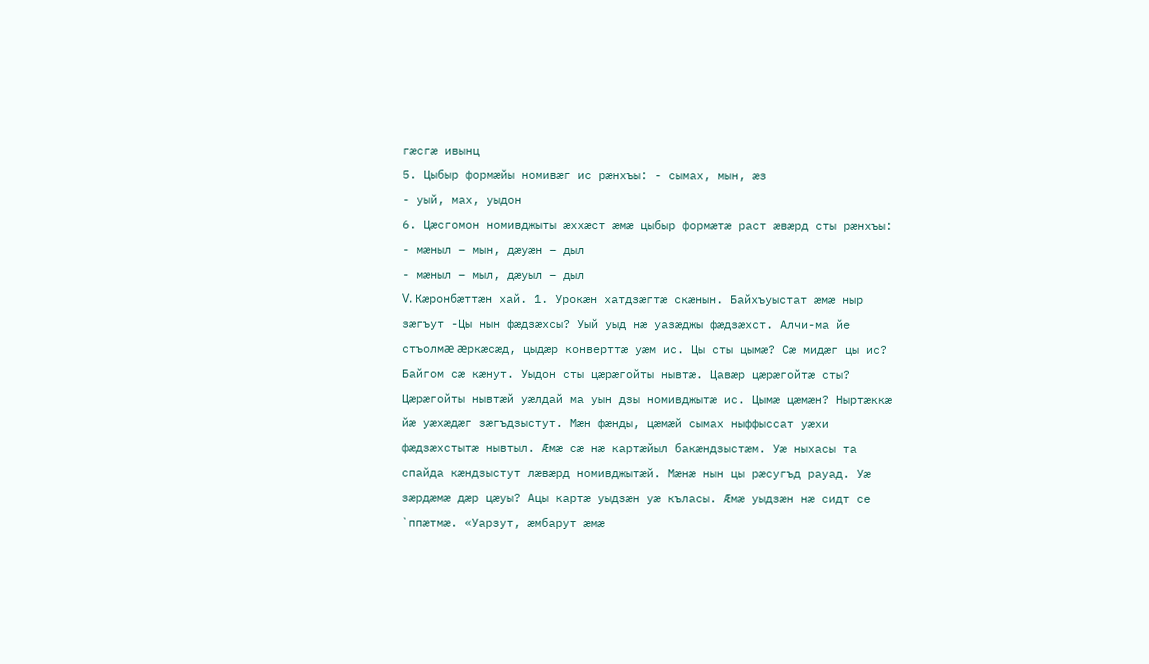гæсгæ ивынц
5. Цыбыр формæйы номивæг ис рæнхъы: - сымах, мын, æз
- уый, мах, уыдон
6. Цæсгомон номивджыты æххæст æмæ цыбыр формæтæ раст æвæрд сты рæнхъы: - мæныл – мын, дæуæн – дыл
- мæныл – мыл, дæуыл – дыл
V. Кæронбæттæн хай. 1. Урокæн хатдзæгтæ скæнын. Байхъуыстат æмæ ныр зæгъут -Цы нын фæдзæхсы? Уый уыд нæ уазæджы фæдзæхст. Алчи-ма йе стъолмæ æркæсæд, цыдæр конверттæ уæм ис. Цы сты цымæ? Сæ мидæг цы ис? Байгом сæ кæнут. Уыдон сты цæрæгойты нывтæ. Цавæр цæрæгойтæ сты? Цæрæгойты нывтæй уæлдай ма уын дзы номивджытæ ис. Цымæ цæмæн? Ныртæккæ йæ уæхæдæг зæгъдзыстут. Мæн фæнды, цæмæй сымах ныффыссат уæхи фæдзæхстытæ нывтыл. Æмæ сæ нæ картæйыл бакæндзыстæм. Уæ ныхасы та спайда кæндзыстут лæвæрд номивджытæй. Мæнæ нын цы рæсугъд рауад. Уæ зæрдæмæ дæр цæуы? Ацы картæ уыдзæн уæ къласы. Æмæ уыдзæн нæ сидт се `ппæтмæ. «Уарзут, æмбарут æмæ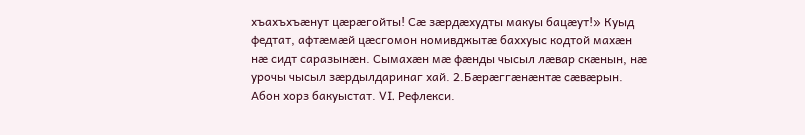хъахъхъæнут цæрæгойты! Сæ зæрдæхудты макуы бацæут!» Куыд федтат, афтæмæй цæсгомон номивджытæ баххуыс кодтой махæн нæ сидт саразынæн. Сымахæн мæ фæнды чысыл лæвар скæнын, нæ урочы чысыл зæрдылдаринаг хай. 2.Бæрæггæнæнтæ сæвæрын. Абон хорз бакуыстат. VI. Рефлекси.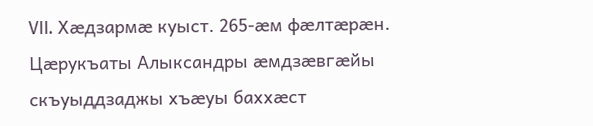VII. Хæдзармæ куыст. 265-æм фæлтæрæн. Цæрукъаты Алыксандры æмдзæвгæйы скъуыддзаджы хъæуы баххæст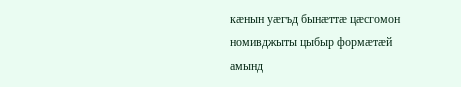кæнын уæгъд бынæттæ цæсгомон номивджыты цыбыр формæтæй амынд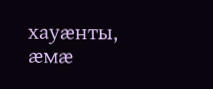хауæнты, æмæ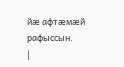йæ афтæмæй рафыссын.
|